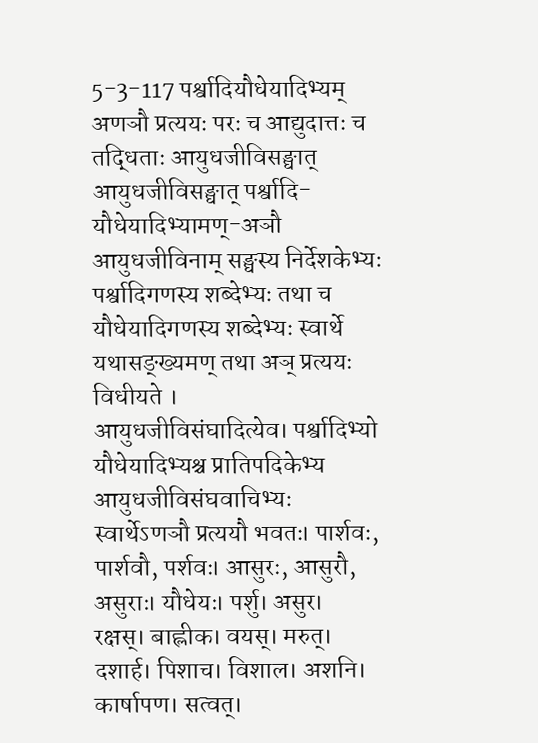5-3-117 पर्श्वादियौधेयादिभ्यम् अणञौ प्रत्ययः परः च आद्युदात्तः च तद्धिताः आयुधजीविसङ्घात्
आयुधजीविसङ्घात् पर्श्वादि-यौधेयादिभ्यामण्-अञौ
आयुधजीविनाम् सङ्घस्य निर्देशकेभ्यः पर्श्वादिगणस्य शब्देभ्यः तथा च यौधेयादिगणस्य शब्देभ्यः स्वार्थे यथासङ्ख्यमण् तथा अञ् प्रत्ययः विधीयते ।
आयुधजीविसंघादित्येव। पर्श्वादिभ्यो यौधेयादिभ्यश्च प्रातिपदिकेभ्य आयुधजीविसंघवाचिभ्यः स्वार्थेऽणञौ प्रत्ययौ भवतः। पार्शवः, पार्शवौ, पर्शवः। आसुरः, आसुरौ, असुराः। यौधेयः। पर्शु। असुर। रक्षस्। बाह्लीक। वयस्। मरुत्। दशार्ह। पिशाच। विशाल। अशनि। कार्षापण। सत्वत्।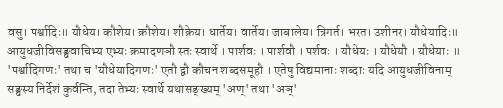वसु। पर्श्वादिः॥ यौधेय। कौशेय। क्रौशेय। शौक्रेय। धार्तेय। वार्तेय। जाबालेय। त्रिगर्त। भरत। उशीनर। यौधेयादिः॥
आयुधजीविसङ्घवाचिभ्य एभ्यः क्रमादणञौ स्तः स्वार्थे । पार्शवः । पार्शवौ । पर्शवः । यौधेयः । यौधेयौ । यौधेयाः ॥
'पर्श्वादिगणः' तथा च 'यौधेयादिगणः' एतौ द्वौ कौचन शब्दसमूहौ । एतेषु विद्यमानाः शब्दाः यदि आयुधजीविनाम् सङ्घस्य निर्देशं कुर्वन्ति, तदा तेभ्यः स्वार्थे यथासङ्ख्यम् 'अण्' तथा 'अञ्'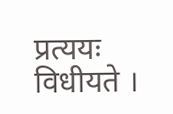प्रत्ययः विधीयते ।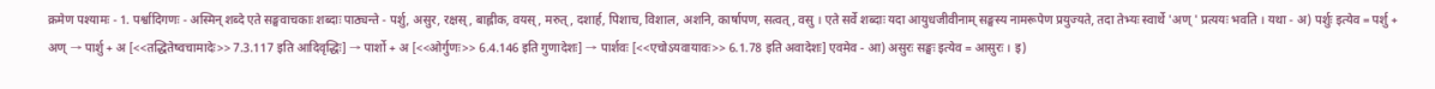क्रमेण पश्यामः - 1. पर्श्वादिगणः - अस्मिन् शब्दे एते सङ्घवाचकाः शब्दाः पाठ्यन्ते - पर्शु, असुर, रक्षस्, बाह्लीक, वयस्, मरुत्, दशार्ह, पिशाच, विशाल, अशनि, कार्षापण, सत्वत्, वसु । एते सर्वे शब्दाः यदा आयुधजीवीनाम् सङ्घस्य नामरूपेण प्रयुज्यते, तदा तेभ्यः स्वार्थे 'अण् ' प्रत्ययः भवति । यथा - अ) पर्शुः इत्येव = पर्शु + अण् → पार्शु + अ [<<तद्धितेष्वचामादेः>> 7.3.117 इति आदिवृद्धिः] → पार्शो + अ [<<ओर्गुणः>> 6.4.146 इति गुणादेशः] → पार्शवः [<<एचोऽयवायावः>> 6.1.78 इति अवादेशः] एवमेव - आ) असुरः सङ्घः इत्येव = आसुरः । इ)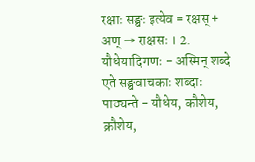रक्षाः सङ्घः इत्येव = रक्षस् + अण् → राक्षसः । 2. यौधेयादिगणः - अस्मिन् शब्दे एते सङ्घवाचकाः शब्दाः पाठ्यन्ते - यौधेय, कौशेय, क्रौशेय,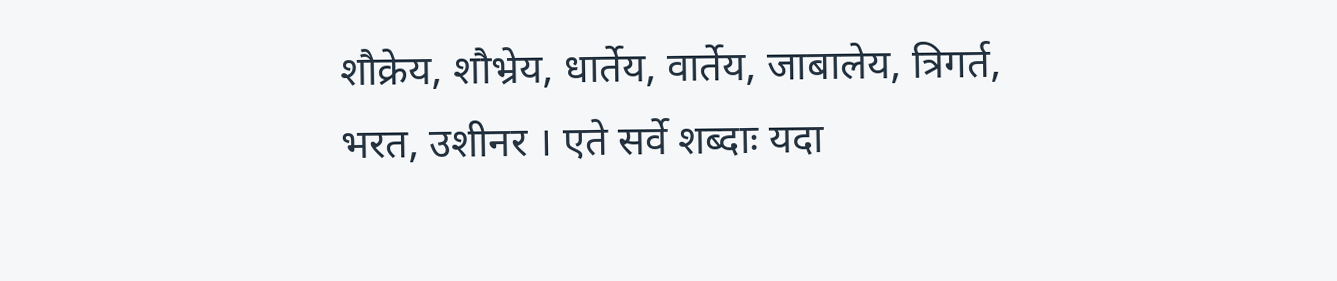शौक्रेय, शौभ्रेय, धार्तेय, वार्तेय, जाबालेय, त्रिगर्त, भरत, उशीनर । एते सर्वे शब्दाः यदा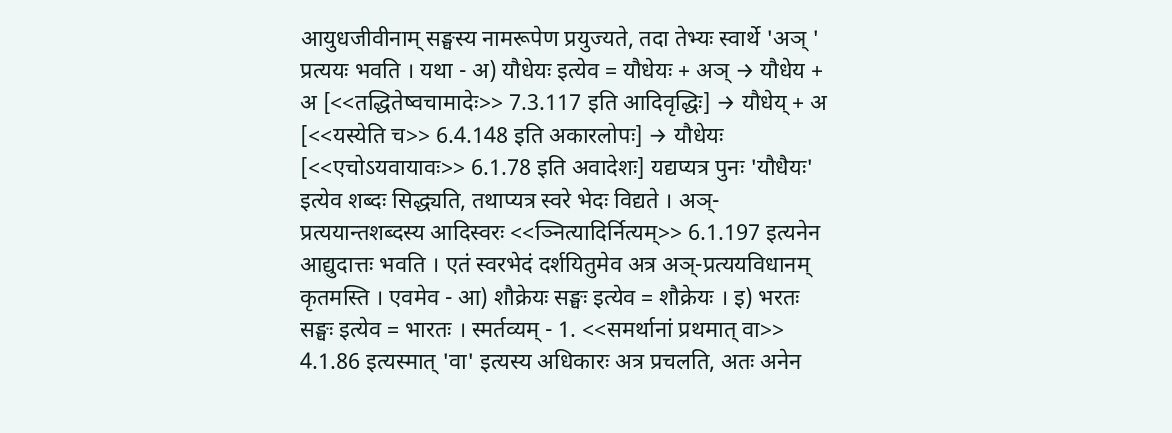आयुधजीवीनाम् सङ्घस्य नामरूपेण प्रयुज्यते, तदा तेभ्यः स्वार्थे 'अञ् ' प्रत्ययः भवति । यथा - अ) यौधेयः इत्येव = यौधेयः + अञ् → यौधेय + अ [<<तद्धितेष्वचामादेः>> 7.3.117 इति आदिवृद्धिः] → यौधेय् + अ [<<यस्येति च>> 6.4.148 इति अकारलोपः] → यौधेयः [<<एचोऽयवायावः>> 6.1.78 इति अवादेशः] यद्यप्यत्र पुनः 'यौधैयः' इत्येव शब्दः सिद्ध्यति, तथाप्यत्र स्वरे भेदः विद्यते । अञ्-प्रत्ययान्तशब्दस्य आदिस्वरः <<ञ्नित्यादिर्नित्यम्>> 6.1.197 इत्यनेन आद्युदात्तः भवति । एतं स्वरभेदं दर्शयितुमेव अत्र अञ्-प्रत्ययविधानम् कृतमस्ति । एवमेव - आ) शौक्रेयः सङ्घः इत्येव = शौक्रेयः । इ) भरतः सङ्घः इत्येव = भारतः । स्मर्तव्यम् - 1. <<समर्थानां प्रथमात् वा>> 4.1.86 इत्यस्मात् 'वा' इत्यस्य अधिकारः अत्र प्रचलति, अतः अनेन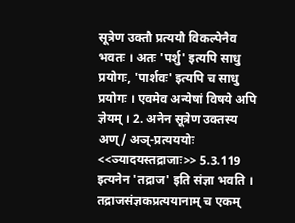सूत्रेण उक्तौ प्रत्ययौ विकल्पेनैव भवतः । अतः 'पर्शु' इत्यपि साधु प्रयोगः, 'पार्शवः' इत्यपि च साधु प्रयोगः । एवमेव अन्येषां विषये अपि ज्ञेयम् । 2. अनेन सूत्रेण उक्तस्य अण्/ अञ्-प्रत्यययोः <<ञ्यादयस्तद्राजाः>> 5.3.119 इत्यनेन 'तद्राज' इति संज्ञा भवति । तद्राजसंज्ञकप्रत्ययानाम् च एकम्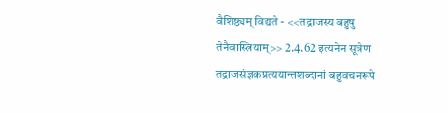वैशिष्ठ्यम् विद्यते - <<तद्राजस्य बहुषु तेनैवास्त्रियाम्>> 2.4.62 इत्यनेन सूत्रेण तद्राजसंज्ञकप्रत्ययान्तशब्दानां बहुवचनरूपे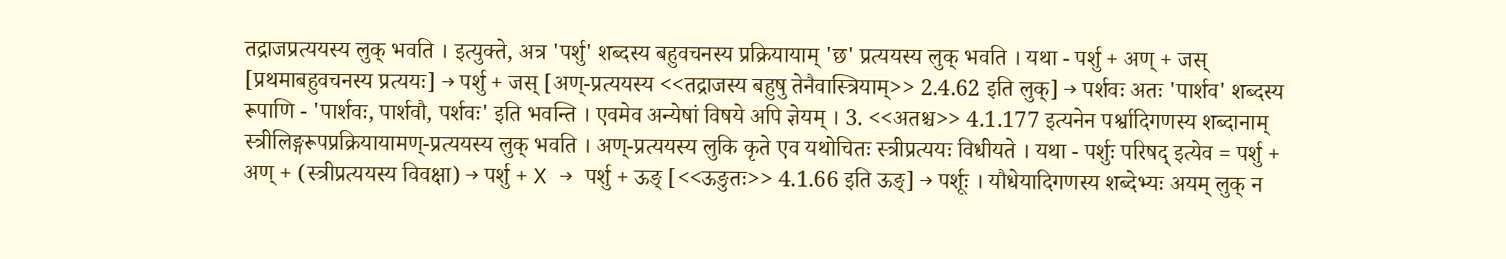तद्राजप्रत्ययस्य लुक् भवति । इत्युक्ते, अत्र 'पर्शु' शब्दस्य बहुवचनस्य प्रक्रियायाम् 'छ' प्रत्ययस्य लुक् भवति । यथा - पर्शु + अण् + जस् [प्रथमाबहुवचनस्य प्रत्ययः] → पर्शु + जस् [अण्-प्रत्ययस्य <<तद्राजस्य बहुषु तेनैवास्त्रियाम्>> 2.4.62 इति लुक्] → पर्शवः अतः 'पार्शव' शब्दस्य रूपाणि - 'पार्शवः, पार्शवौ, पर्शवः' इति भवन्ति । एवमेव अन्येषां विषये अपि ज्ञेयम् । 3. <<अतश्च>> 4.1.177 इत्यनेन पर्श्वादिगणस्य शब्दानाम् स्त्रीलिङ्गरूपप्रक्रियायामण्-प्रत्ययस्य लुक् भवति । अण्-प्रत्ययस्य लुकि कृते एव यथोचितः स्त्रीप्रत्ययः विधीयते । यथा - पर्शुः परिषद् इत्येव = पर्शु + अण् + (स्त्रीप्रत्ययस्य विवक्षा) → पर्शु + X → पर्शु + ऊङ् [<<ऊङुतः>> 4.1.66 इति ऊङ्] → पर्शूः । यौधेयादिगणस्य शब्देभ्यः अयम् लुक् न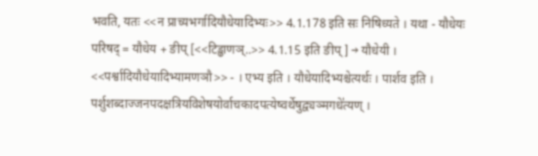भवति, यतः <<न प्राच्यभर्गादियौधेयादिभ्यः>> 4.1.178 इति सः निषिध्यते । यथा - यौधेयः परिषद् = यौधेय + ङीप् [<<टिड्ढाणञ्..>> 4.1.15 इति ङीप्] → यौधेयी ।
<<पर्श्वादियौधेयादिभ्यामणञौ>> - । एभ्य इति । यौधेयादिभ्यश्चेत्यर्थः । पार्शव इति । पर्शुशब्दाज्जनपदक्षत्रियविशेषयोर्वाचकादपत्येष्वर्थेषुद्व्यञ्मगधे॑त्यण् ।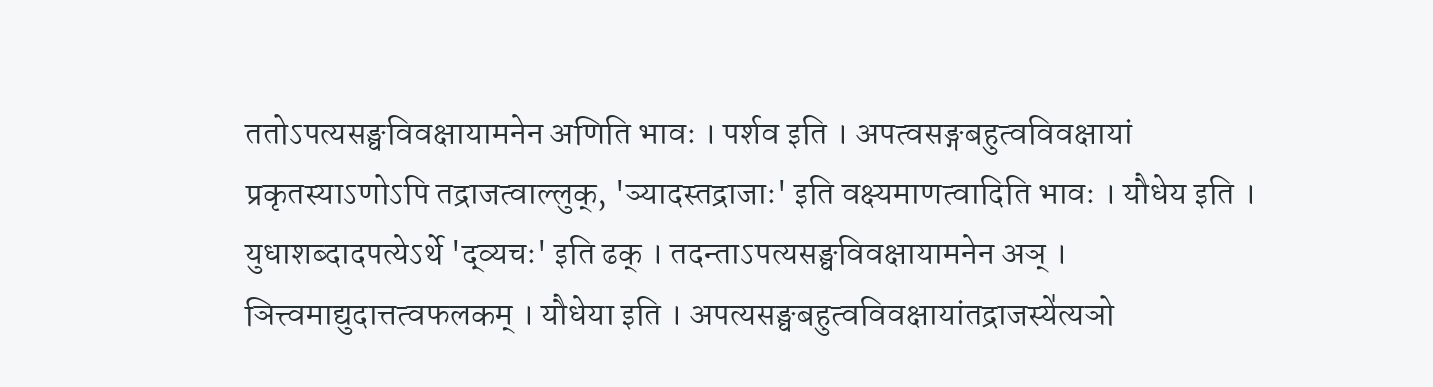ततोऽपत्यसङ्घविवक्षायामनेन अणिति भावः । पर्शव इति । अपत्वसङ्गबहुत्वविवक्षायां प्रकृतस्याऽणोऽपि तद्राजत्वाल्लुक्, 'ञ्यादस्तद्राजाः' इति वक्ष्यमाणत्वादिति भावः । यौधेय इति । युधाशब्दादपत्येऽर्थे 'द्व्यचः' इति ढक् । तदन्ताऽपत्यसङ्घविवक्षायामनेन अञ् । ञित्त्वमाद्युदात्तत्वफलकम् । यौधेया इति । अपत्यसङ्घबहुत्वविवक्षायांतद्राजस्ये॑त्यञो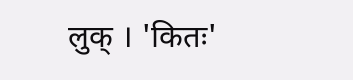लुक् । 'कितः'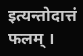इत्यन्तोदात्तं फलम् ।